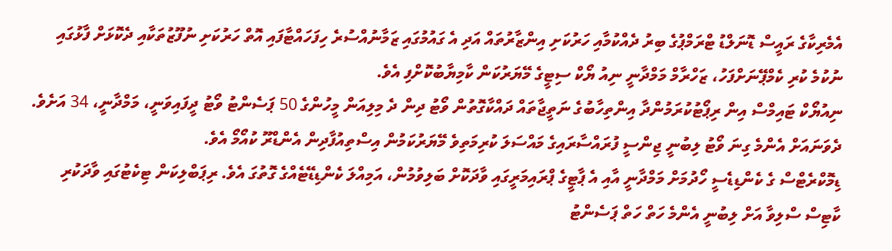އެމެރިކާގެ ރައީސް ޑޮނަލްޑު ޓްރަމްޕުގެ ބިރު ދެއްކުމާއި ހަރުކަށި އިންޒާރުތައް އަދި އެ ގައުމުގައި ޒަމާނުއްސުރެ ހިފަހައްޓާފައި އޮތް ހަރުކަށި ނުފޫޒުތަކާއި ދެކޮޅަށް ފާޅުގައި ނުކުމެ ކުރި ކެމްޕޭނަށްފަހު، ޒަހްރާމް މަމްދާނީ ނިއު ޔޯކް ސިޓީގެ މޭޔަރުކަން ކާމިޔާބުކޮށްފި އެވެ.
ނިއުޔޯކް ޓައިމްސް އިން ރިޕޯޓުކުރަމުންދާ އިންތިހާބުގެ ނަތީޖާތައް ދައްކާގޮތުން ވޯޓު ދިން ދެ މިލިއަން މީހުންގެ 50 ޕަސެންޓު ވޯޓު ދީފައިވަނީ، މަމްދާނީ، 34 އަށެވެ. ދެވަނައަށް އެންމެ ގިނަ ވޯޓު ލިބުނީ ޖިންސީ ފުރައްސާރައިގެ މައްސަލަ ކުރިމަތިވެ މޭޔަރުކަމުން އިސްތިއުފާދިން އެންޑްރޫ ކުއޯމޯ އެވެ.
ޑިމޮކްރެޓްސް ގެ ކެންޑިޑެސީ ހޯދުމަށް މަމްދާނީ އާއި އެ ޕާޓީގެ ޕްރައިމަރީގައި ވާދަކޮށް ބަލިވުމުން، އަމިއްލަ ކެންޑިޑޭޓެއްގެ ގޮތުގަ އެވެ. ރިޕަބްލިކަން ޓިކެޓުގައި ވާދަކުރި ކާޓިސް ސްލިވާ އަށް ލިބުނީ އެންމެ ހަތް ހަތް ޕަސެންޓު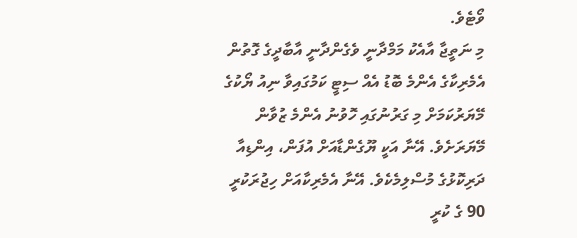ވޯޓެވެ.
މި ނަތީޖާ އާއެކު މަމްދާނީ ވެގެންދާނީ އާބާދީގެ ގޮތުން އެމެރިކާގެ އެންމެ ބޮޑު އެއް ސިޓީ ކަމުގައިވާ ނިއު ޔޯކުގެ މޭޔަރުކަމަށް މި ގަރުނުގައި ހޮވުނު އެންމެ ޒުވާން މޭޔަރަށެވެ. އޭނާ އަކީ ޔޫގެންޑާއަށް އުފަން، އިންޑިއާ ދަރިކޮޅުގެ މުސްލިމެކެވެ. އޭނާ އެމެރިކާއަށް ހިޖުރަކުރީ 90 ގެ ކުރީ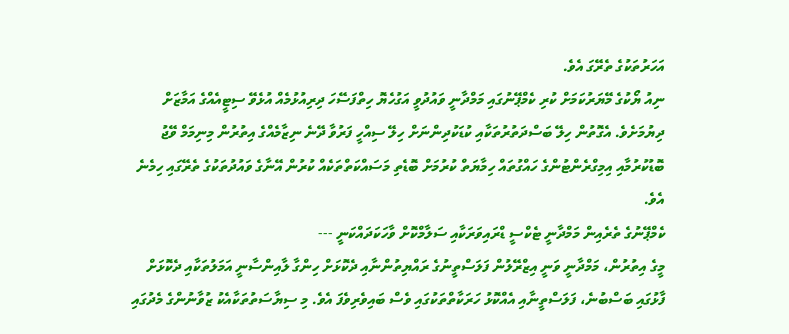އަހަރުތަކުގެ ތެރޭގަ އެވެ.
ނިއު ޔޯކުގެ މޭޔަރުކަމަށް ކުރި ކެމްޕޭނުގައި މަމްދާނީ ވައުދުވީ އަގުހެޔޮ ހިތްފަސޭހަ ދިރިއުޅުމެއް އުޅެވޭ ސިޓީއެއްގެ އަމާޒަށް ދިޔުމަށެވެ. އެގޮތުން ހިލޭ ބަސްދަތުރުތަކާއި ކުޑަކުދިންނަށް ހިލޭ ސިއްހީ ފަރުވާ ދޭނެ ނިޒާމެއްގެ އިތުރުން މިނިމަމް ވޭޖު ބޮޑުކުރުމާއި އިމިގްރެންޓުންގެ ހައްގުތައް ހިމާޔަތް ކުރުމަށް ބޮޑެތި މަސައްކަތްތަކެއް ކުރުން އޭނާގެ ވައުދުތަކުގެ ތެރޭގައި ހިމެނެ އެވެ.
ކެމްޕޭނުގެ ތެރެއިން މަމްދާނީ ޓެކްސީ ޑްރައިވަރަކާއި ސަލާމްކޮށް ވާހަކަދައްކަނީ ---
މީގެ އިތުރުން، މަމްދާނީ ވަނީ އިޒްރޭލުން ފަލަސްތީނުގެ ރައްޔިތުންނާއި ދެކޮޅަށް ހިންގާ ލާއިންސާނީ އަމަލުތަކާއި ދެކޮޅަށް ފާޅުގައި ބަސްބުނެ، ފަލަސްތީނާއި އެއްކޮޅު ހަރަކާތްތަކުގައި ވެސް ބައިވެރިވެފަ އެވެ. މި ސިޔާސަތުތަކާއެކު ޒުވާނުންގެ މެދުގައި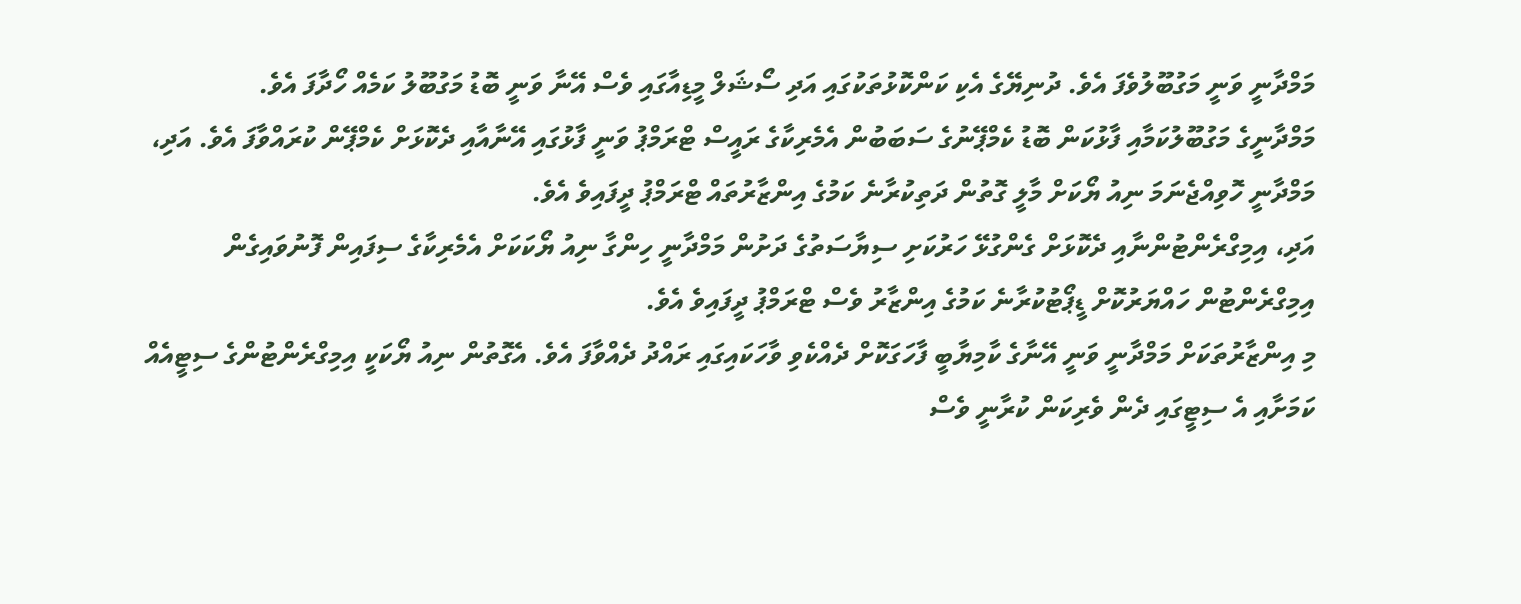މަމްދާނީ ވަނީ މަގުބޫލުވެފަ އެވެ. ދުނިޔޭގެ އެކި ކަންކޮޅުތަކުގައި އަދި ސޯޝަލް މީޑިއާގައި ވެސް އޭނާ ވަނީ ބޮޑު މަގުބޫލު ކަމެއް ހޯދާފަ އެވެ.
މަމްދާނީގެ މަގުބޫލުކަމާއި ފާޅުކަން ބޮޑު ކެމްޕޭނުގެ ސަބަބުން އެމެރިކާގެ ރައީސް ޓްރަމްޕު ވަނީ ފާޅުގައި އޭނާއާއި ދެކޮޅަށް ކެމްޕޭން ކުރައްވާފަ އެވެ. އަދި، މަމްދާނީ ހޮވިއްޖެނަމަ ނިއު ޔޯކަށް މާލީ ގޮތުން ދަތިކުރާނެ ކަމުގެ އިންޒާރުތައް ޓްރަމްޕު ދީފައިވެ އެވެ.
އަދި، އިމިގްރެންޓުންނާއި ދެކޮޅަށް ގެންގުޅޭ ހަރުކަށި ސިޔާސަތުގެ ދަށުން މަމްދާނީ ހިންގާ ނިއު ޔޯކަކަށް އެމެރިކާގެ ސިފައިން ފޮނުވައިގެން އިމިގްރެންޓުން ހައްޔަރުކޮށް ޑީޕޯޓުކުރާނެ ކަމުގެ އިންޒާރު ވެސް ޓްރަމްޕު ދީފައިވެ އެވެ.
މި އިންޒާރުތަކަށް މަމްދާނީ ވަނީ އޭނާގެ ކާމިޔާބީ ފާހަގަކޮށް ދެއްކެވި ވާހަކައިގައި ރައްދު ދެއްވާފަ އެވެ. އެގޮތުން ނިއު ޔޯކަކީ އިމިގްރެންޓުންގެ ސިޓީއެއް ކަމަށާއި އެ ސިޓީގައި ދެން ވެރިކަން ކުރާނީ ވެސް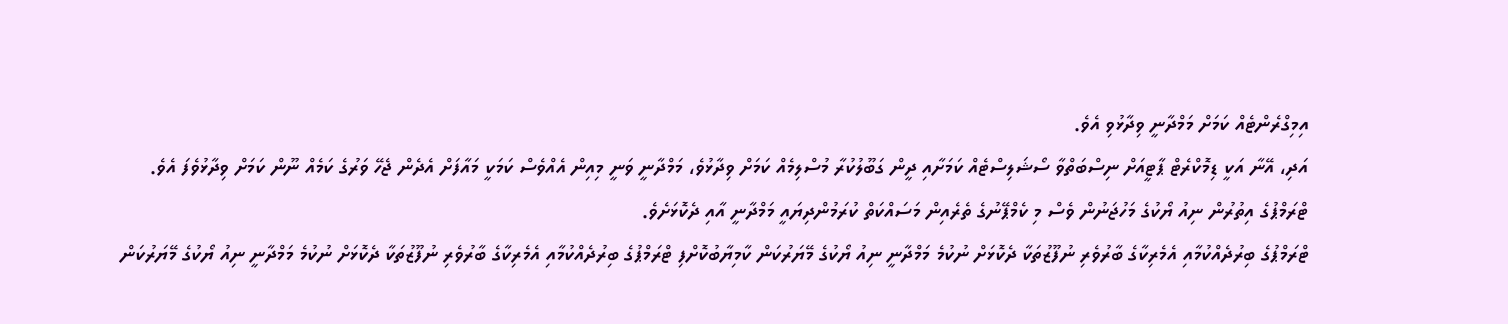އިމިގްރެންޓެއް ކަމަށް މަމްދާނީ ވިދާޅުވި އެވެ.
އަދި، އޭނާ އަކީ ޑިމޮކްރެޓް ޕާޓީއަށް ނިސްބަތްވާ ސޯޝަލިސްޓެއް ކަމަށާއި ދީން ގަބޫލުކުރާ މުސްލިމެއް ކަމަށް ވިދާޅުވެ، މަމްދާނީ ވަނީ މިއިން އެއްވެސް ކަމަކީ މައާފަށް އެދެން ޖެހޭ ވަރުގެ ކަމެއް ނޫން ކަމަށް ވިދާޅުވެފަ އެވެ.
ޓްރަމްޕުގެ އިތުރުން ނިއު ޔޯކުގެ މަހުޖަނުން ވެސް މި ކެމްޕޭނުގެ ތެރެއިން މަސައްކަތް ކުރަމުންދިޔައީ މަމްދާނީ އާއި ދެކޮޅަށެވެ.
ޓްރަމްޕުގެ ބިރުދެއްކުމާއި އެމެރިކާގެ ބާރުވެރި ނުފޫޒުތަކާ ދެކޮޅަށް ނުކުމެ މަމްދާނީ ނިއު ޔޯކުގެ މޭޔަރުކަން ކާމިޔާބުކޮށްފި ޓްރަމްޕުގެ ބިރުދެއްކުމާއި އެމެރިކާގެ ބާރުވެރި ނުފޫޒުތަކާ ދެކޮޅަށް ނުކުމެ މަމްދާނީ ނިއު ޔޯކުގެ މޭޔަރުކަން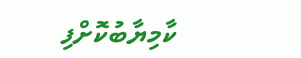ކާމިޔާބުކޮށްފި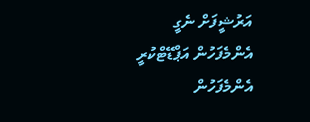އަރުޝީފަށް ނެގީ
އެންމެފަހުން އަޕްޑޭޓްކުރީ
އެންމެފަހުން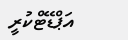އަޕްޑޭޓްކުރީ